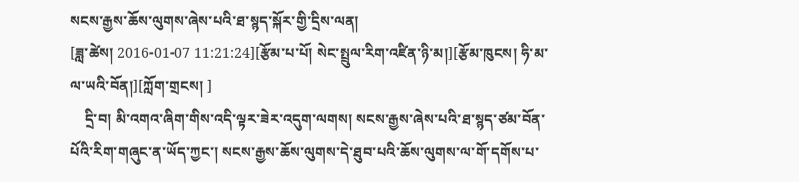སངས་རྒྱས་ཆོས་ལུགས་ཞེས་པའི་ཐ་སྙད་སྐོར་གྱི་དྲིས་ལན།
[ཟླ་ཚེས། 2016-01-07 11:21:24][རྩོམ་པ་པོ། སེང་སྤྲུལ་རིག་འཛིན་ཉི་མ།][རྩོམ་ཁུངས། ཧི་མ་ལ་ཡའི་བོན།][ཀློག་གྲངས། ]
    དྲི་བ། མི་འགའ་ཞིག་གིས་འདི་ལྟར་ཟེར་འདུག་ལགས། སངས་རྒྱས་ཞེས་པའི་ཐ་སྙད་ཙམ་བོན་པོའི་རིག་གཞུང་ན་ཡོད་ཀྱང་། སངས་རྒྱས་ཆོས་ལུགས་དེ་ཐུབ་པའི་ཆོས་ལུགས་ལ་གོ་དགོས་པ་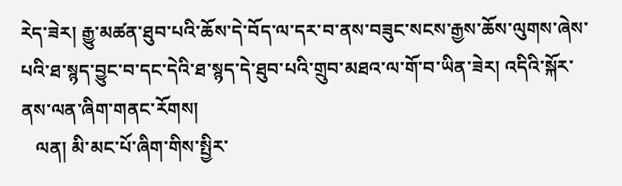རེད་ཟེར། རྒྱུ་མཚན་ཐུབ་པའི་ཆོས་དེ་བོད་ལ་དར་བ་ནས་བཟུང་སངས་རྒྱས་ཆོས་ལུགས་ཞེས་པའི་ཐ་སྙད་བྱུང་བ་དང་དེའི་ཐ་སྙད་དེ་ཐུབ་པའི་གྲུབ་མཐའ་ལ་གོ་བ་ཡིན་ཟེར། འདིའི་སྐོར་ནས་ལན་ཞིག་གནང་རོགས།
   ལན། མི་མང་པོ་ཞིག་གིས་སྤྱིར་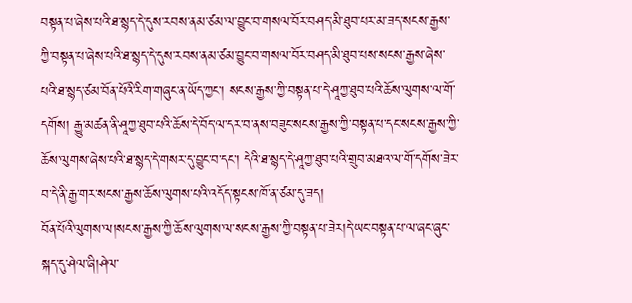བསྟན་པ་ཞེས་པའི་ཐ་སྙད་དེ་དུས་རབས་ནམ་ཙམ་ལ་བྱུང་བ་གསལ་བོར་བཤད་མི་ཐུབ་པར་མ་ཟད་སངས་རྒྱས་ཀྱི་བསྟན་པ་ཞེས་པའི་ཐ་སྙད་དེ་དུས་རབས་ནམ་ཙམ་བྱུང་བ་གསལ་བོར་བཤད་མི་ཐུབ་པས་སངས་རྒྱས་ཞེས་པའི་ཐ་སྙད་ཙམ་བོན་པོའི་རིག་གཞུང་ན་ཡོད་ཀྱང་། སངས་རྒྱས་ཀྱི་བསྟན་པ་དེ་ཤཱཀྱ་ཐུབ་པའི་ཆོས་ལུགས་ལ་གོ་དགོས། རྒྱུ་མཚན་ནི་ཤཱཀྱ་ཐུབ་པའི་ཆོས་དེ་བོད་ལ་དར་བ་ནས་བཟུང་སངས་རྒྱས་ཀྱི་བསྟན་པ་དང་སངས་རྒྱས་ཀྱི་ཆོས་ལུགས་ཞེས་པའི་ཐ་སྙད་དེ་གསར་དུ་བྱུང་བ་དང་། དེའི་ཐ་སྙད་དེ་ཤཱཀྱ་ཐུབ་པའི་གྲུབ་མཐའ་ལ་གོ་དགོས་ཟེར་བ་དེ་ནི་རྒྱ་གར་སངས་རྒྱས་ཆོས་ལུགས་པའི་འདོད་སྟངས་ཁོ་ན་ཙམ་དུ་ཟད།
བོན་པོའི་ལུགས་ལ།སངས་རྒྱས་ཀྱི་ཆོས་ལུགས་ལ་སངས་རྒྱས་ཀྱི་བསྟན་པ་ཟེར།དེ་ཡང་བསྟན་པ་ལ་ཞང་ཞུང་སྐད་དུ་ཤེལ་ཞི།ཤེལ་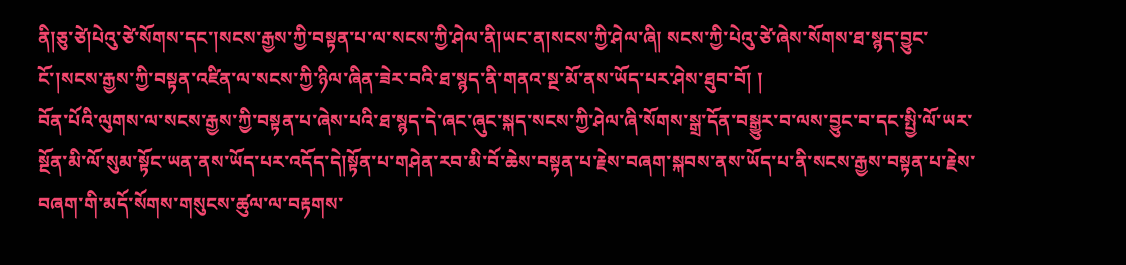ནི།ཅུ་ཙེ།པེའུ་ཙེ་སོགས་དང་།སངས་རྒྱས་ཀྱི་བསྟན་པ་ལ་སངས་ཀྱི་ཤེལ་ནི།ཡང་ན།སངས་ཀྱི་ཤེལ་ཞི། སངས་ཀྱི་པེའུ་ཙེ་ཞེས་སོགས་ཐ་སྙད་བྱུང་ངོ་།སངས་རྒྱས་ཀྱི་བསྟན་འཛིན་ལ་སངས་ཀྱི་ཉིལ་ཞིན་ཟེར་བའི་ཐ་སྙད་ནི་གནའ་སྔ་མོ་ནས་ཡོད་པར་ཤེས་ཐུབ་བོ། །
བོན་པོའི་ལུགས་ལ་སངས་རྒྱས་ཀྱི་བསྟན་པ་ཞེས་པའི་ཐ་སྙད་དེ་ཞང་ཞུང་སྐད་སངས་ཀྱི་ཤེལ་ཞི་སོགས་སྒྲ་དོན་བསྒྱུར་བ་ལས་བྱུང་བ་དང་སྤྱི་ལོ་ཡར་སྔོན་མི་ལོ་སུམ་སྟོང་ཡན་ནས་ཡོད་པར་འདོད་དེ།སྟོན་པ་གཤེན་རབ་མི་བོ་ཆེས་བསྟན་པ་རྗེས་བཞག་སྐབས་ནས་ཡོད་པ་ནི་སངས་རྒྱས་བསྟན་པ་རྗེས་བཞག་གི་མདོ་སོགས་གསུངས་ཚུལ་ལ་བརྟགས་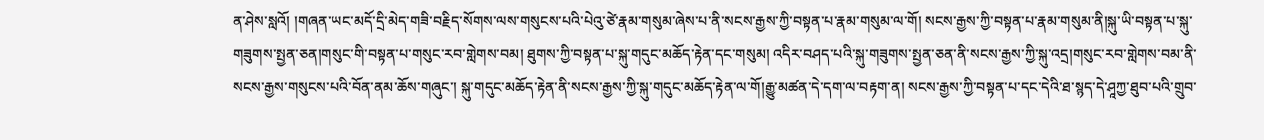ན་ཤེས་སླའོ། །གཞན་ཡང་མདོ་དྲི་མེད་གཟི་བརྗིད་སོགས་ལས་གསུངས་པའི་པེའུ་ཙེ་རྣམ་གསུམ་ཞེས་པ་ནི་སངས་རྒྱས་ཀྱི་བསྟན་པ་རྣམ་གསུམ་ལ་གོ། སངས་རྒྱས་ཀྱི་བསྟན་པ་རྣམ་གསུམ་ནི།སྐུ་ཡི་བསྟན་པ་སྐུ་གཟུགས་སྤྱན་ཅན།གསུང་གི་བསྟན་པ་གསུང་རབ་གླེགས་བམ། ཐུགས་ཀྱི་བསྟན་པ་སྐུ་གདུང་མཆོད་རྟེན་དང་གསུམ། འདིར་བཤད་པའི་སྐུ་གཟུགས་སྤྱན་ཅན་ནི་སངས་རྒྱས་ཀྱི་སྐུ་འདྲ།གསུང་རབ་གླེགས་བམ་ནི་སངས་རྒྱས་གསུངས་པའི་བོན་ནམ་ཆོས་གཞུང་། སྐུ་གདུང་མཆོད་རྟེན་ནི་སངས་རྒྱས་ཀྱི་སྐུ་གདུང་མཆོད་རྟེན་ལ་གོ།རྒྱུ་མཚན་དེ་དག་ལ་བརྟག་ན། སངས་རྒྱས་ཀྱི་བསྟན་པ་དང་དེའི་ཐ་སྙད་དེ་ཤཱཀྱ་ཐུབ་པའི་གྲུབ་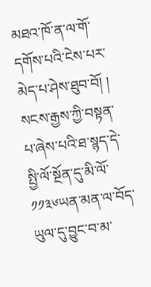མཐའ་ཁོ་ན་ལ་གོ་དགོས་པའི་ངེས་པར་མེད་པ་ཤེས་ཐུབ་བོ། །
སངས་རྒྱས་ཀྱི་བསྟན་པ་ཞེས་པའི་ཐ་སྙད་དེ་སྤྱི་ལོ་སྔོན་དུ་མི་ལོ་༡༡༣༦ཡན་མན་ལ་བོད་ཡུལ་དུ་བྱུང་བ་མ་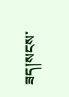ཟད།སངས་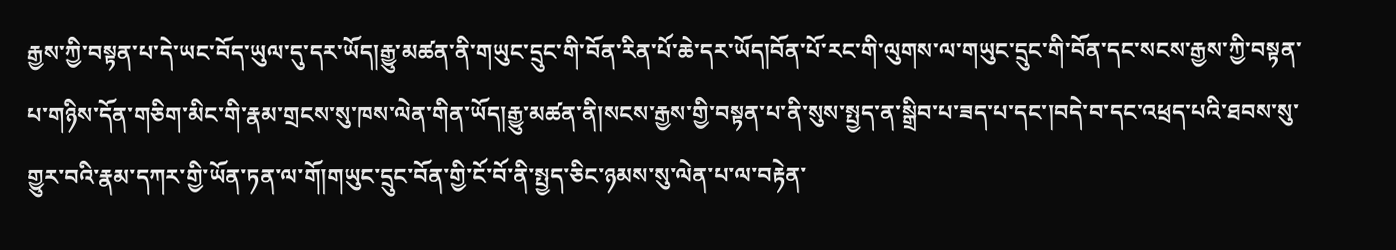རྒྱས་ཀྱི་བསྟན་པ་དེ་ཡང་བོད་ཡུལ་དུ་དར་ཡོད།རྒྱུ་མཚན་ནི་གཡུང་དྲུང་གི་བོན་རིན་པོ་ཆེ་དར་ཡོད།བོན་པོ་རང་གི་ལུགས་ལ་གཡུང་དྲུང་གི་བོན་དང་སངས་རྒྱས་ཀྱི་བསྟན་པ་གཉིས་དོན་གཅིག་མིང་གི་རྣམ་གྲངས་སུ་ཁས་ལེན་གིན་ཡོད།རྒྱུ་མཚན་ནི།སངས་རྒྱས་གྱི་བསྟན་པ་ནི་སུས་སྤྱད་ན་སྒྲིབ་པ་ཟད་པ་དང་།བདེ་བ་དང་འཕྲད་པའི་ཐབས་སུ་གྱུར་བའི་རྣམ་དཀར་གྱི་ཡོན་ཏན་ལ་གོ།གཡུང་དྲུང་བོན་གྱི་ངོ་བོ་ནི་སྤྱད་ཅིང་ཉམས་སུ་ལེན་པ་ལ་བརྟེན་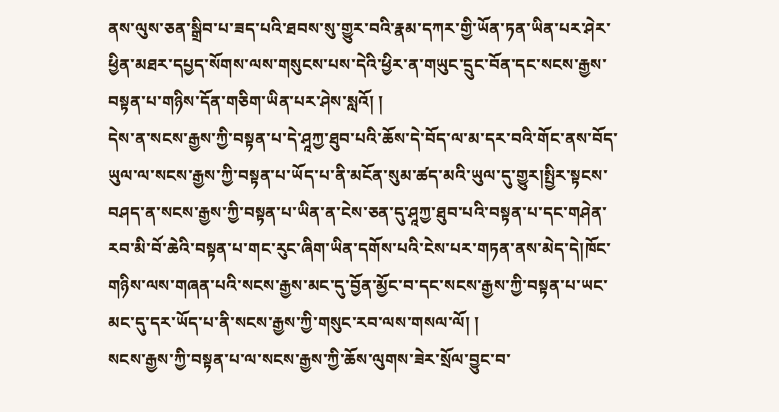ནས་ལུས་ཅན་སྒྲིབ་པ་ཟད་པའི་ཐབས་སུ་གྱུར་བའི་རྣམ་དཀར་གྱི་ཡོན་ཏན་ཡིན་པར་ཤེར་ཕྱིན་མཐར་དཔྱད་སོགས་ལས་གསུངས་པས་དེའི་ཕྱིར་ན་གཡུང་དྲུང་བོན་དང་སངས་རྒྱས་བསྟན་པ་གཉིས་དོན་གཅིག་ཡིན་པར་ཤེས་སླའོ། །
དེས་ན་སངས་རྒྱས་ཀྱི་བསྟན་པ་དེ་ཤཱཀྱ་ཐུབ་པའི་ཆོས་དེ་བོད་ལ་མ་དར་བའི་གོང་ནས་བོད་ཡུལ་ལ་སངས་རྒྱས་ཀྱི་བསྟན་པ་ཡོད་པ་ནི་མངོན་སུམ་ཚད་མའི་ཡུལ་དུ་གྱུར།སྤྱིར་སྟངས་བཤད་ན་སངས་རྒྱས་ཀྱི་བསྟན་པ་ཡིན་ན་ངེས་ཅན་དུ་ཤཱཀྱ་ཐུབ་པའི་བསྟན་པ་དང་གཤེན་རབ་མི་བོ་ཆེའི་བསྟན་པ་གང་རུང་ཞིག་ཡིན་དགོས་པའི་ངེས་པར་གཏན་ནས་མེད་དེ།ཁོང་གཉིས་ལས་གཞན་པའི་སངས་རྒྱས་མང་དུ་བྱོན་མྱོང་བ་དང་སངས་རྒྱས་ཀྱི་བསྟན་པ་ཡང་མང་དུ་དར་ཡོད་པ་ནི་སངས་རྒྱས་ཀྱི་གསུང་རབ་ལས་གསལ་ལོ། །
སངས་རྒྱས་ཀྱི་བསྟན་པ་ལ་སངས་རྒྱས་ཀྱི་ཆོས་ལུགས་ཟེར་སྲོལ་བྱུང་བ་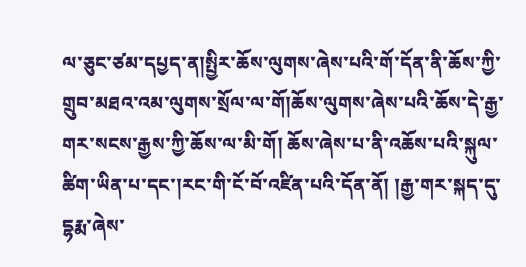ལ་ཅུང་ཙམ་དཔྱད་ན།སྤྱིར་ཆོས་ལུགས་ཞེས་པའི་གོ་དོན་ནི་ཆོས་ཀྱི་གྲུབ་མཐའ་འམ་ལུགས་སྲོལ་ལ་གོ།ཆོས་ལུགས་ཞེས་པའི་ཆོས་དེ་རྒྱ་གར་སངས་རྒྱས་ཀྱི་ཆོས་ལ་མི་གོ། ཆོས་ཞེས་པ་ནི་འཆོས་པའི་སྐུལ་ཚིག་ཡིན་པ་དང་།རང་གི་ངོ་བོ་འཛིན་པའི་དོན་ནོ། །རྒྱ་གར་སྐད་དུ་དྷརྨ་ཞེས་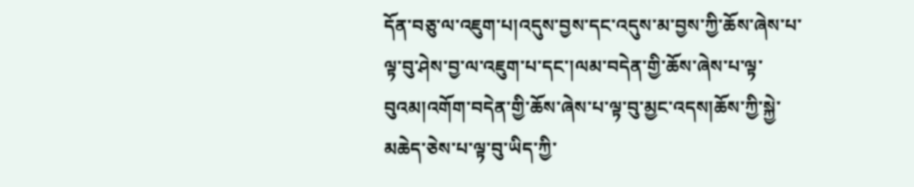དོན་བཅུ་ལ་འཇུག་པ།འདུས་བྱས་དང་འདུས་མ་བྱས་ཀྱི་ཆོས་ཞེས་པ་ལྟ་བུ་ཤེས་བྱ་ལ་འཇུག་པ་དང་།ལམ་བདེན་གྱི་ཆོས་ཞེས་པ་ལྟ་བུའམ།འགོག་བདེན་གྱི་ཆོས་ཞེས་པ་ལྟ་བུ་མྱང་འདས།ཆོས་ཀྱི་སྐྱེ་མཆེད་ཅེས་པ་ལྟ་བུ་ཡིད་ཀྱི་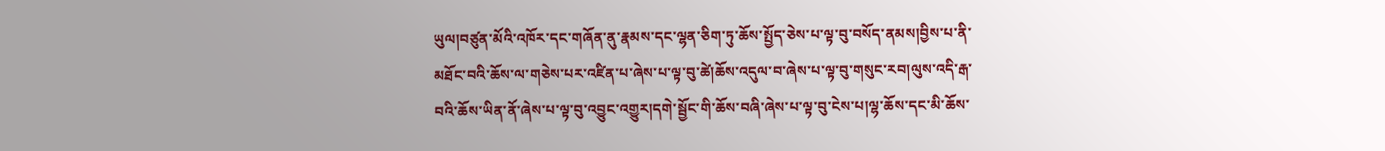ཡུལ།བཙུན་མོའི་འཁོར་དང་གཞོན་ནུ་རྣམས་དང་ལྷན་ཅིག་ཏུ་ཆོས་སྤྱོད་ཅེས་པ་ལྟ་བུ་བསོད་ནམས།བྱིས་པ་ནི་མཐོང་བའི་ཆོས་ལ་གཅེས་པར་འཛིན་པ་ཞེས་པ་ལྟ་བུ་ཚེ།ཆོས་འདུལ་བ་ཞེས་པ་ལྟ་བུ་གསུང་རབ།ལུས་འདི་རྒ་བའི་ཆོས་ཡིན་ནོ་ཞེས་པ་ལྟ་བུ་འབྱུང་འགྱུར།དགེ་སྦྱོང་གི་ཆོས་བཞི་ཞེས་པ་ལྟ་བུ་ངེས་པ།ལྷ་ཆོས་དང་མི་ཆོས་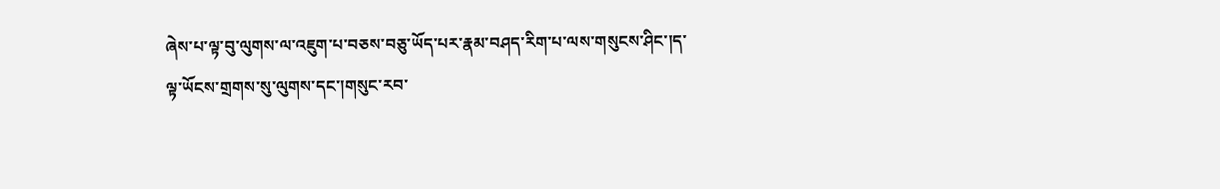ཞེས་པ་ལྟ་བུ་ལུགས་ལ་འཇུག་པ་བཅས་བཅུ་ཡོད་པར་རྣམ་བཤད་རིག་པ་ལས་གསུངས་ཤིང་།ད་ལྟ་ཡོངས་གྲགས་སུ་ལུགས་དང་།གསུང་རབ་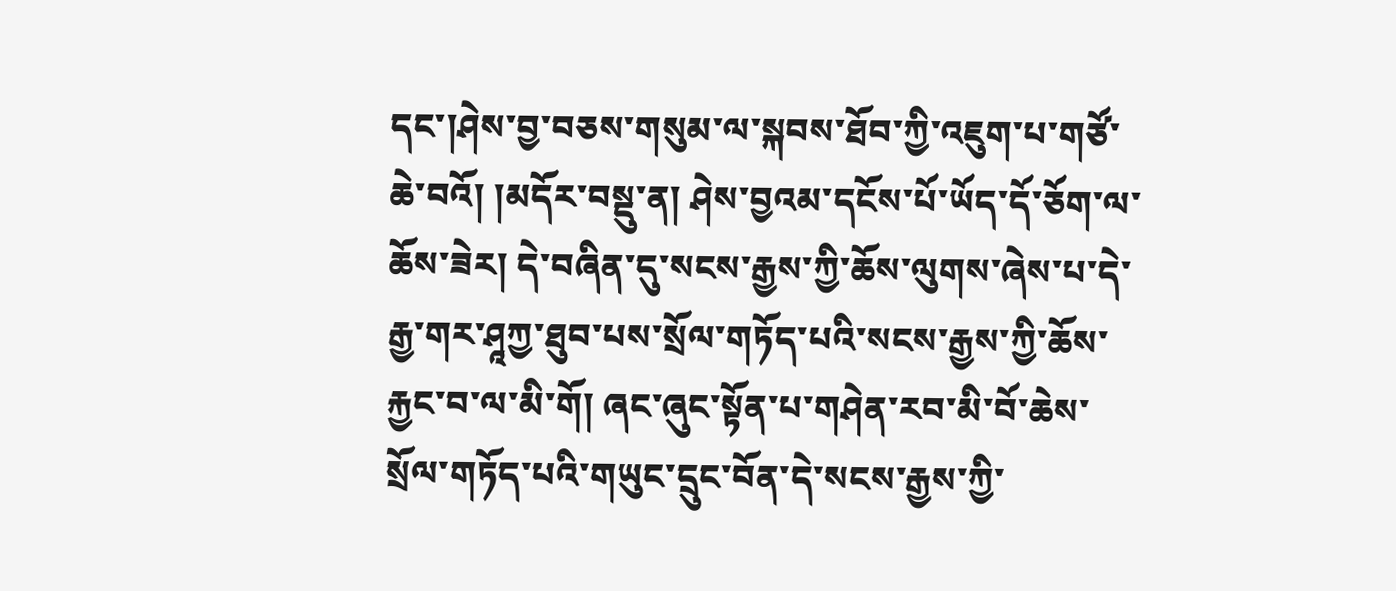དང་།ཤེས་བྱ་བཅས་གསུམ་ལ་སྐབས་ཐོབ་ཀྱི་འཇུག་པ་གཙོ་ཆེ་བའོ། །མདོར་བསྡུ་ན། ཤེས་བྱའམ་དངོས་པོ་ཡོད་དོ་ཅོག་ལ་ཆོས་ཟེར། དེ་བཞིན་དུ་སངས་རྒྱས་ཀྱི་ཆོས་ལུགས་ཞེས་པ་དེ་རྒྱ་གར་ཤཱཀྱ་ཐུབ་པས་སྲོལ་གཏོད་པའི་སངས་རྒྱས་ཀྱི་ཆོས་རྐྱང་བ་ལ་མི་གོ། ཞང་ཞུང་སྟོན་པ་གཤེན་རབ་མི་བོ་ཆེས་སྲོལ་གཏོད་པའི་གཡུང་དྲུང་བོན་དེ་སངས་རྒྱས་ཀྱི་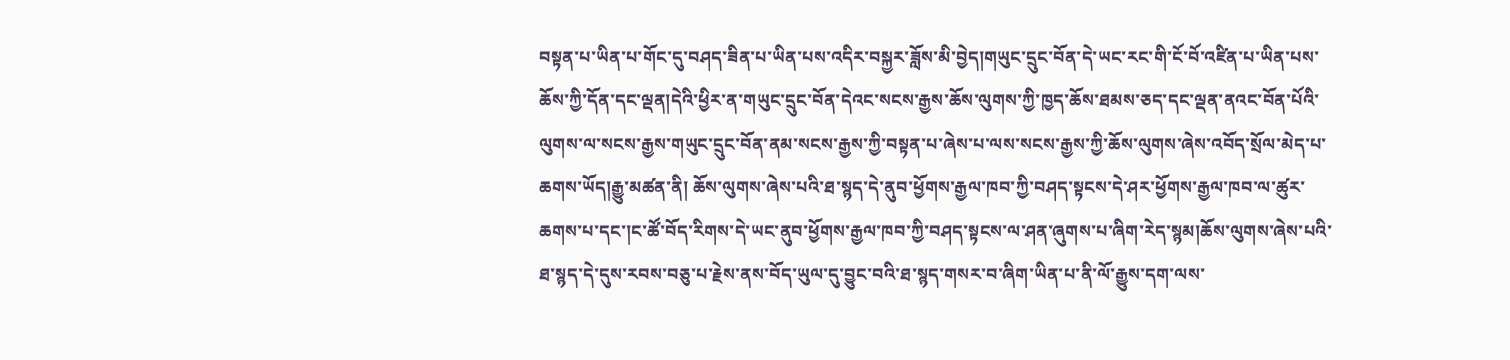བསྟན་པ་ཡིན་པ་གོང་དུ་བཤད་ཟིན་པ་ཡིན་པས་འདིར་བསྐྱར་ཟློས་མི་བྱེད།གཡུང་དྲུང་བོན་དེ་ཡང་རང་གི་ངོ་བོ་འཛིན་པ་ཡིན་པས་ཆོས་ཀྱི་དོན་དང་ལྡན།དེའི་ཕྱིར་ན་གཡུང་དྲུང་བོན་དེའང་སངས་རྒྱས་ཆོས་ལུགས་ཀྱི་ཁྱད་ཆོས་ཐམས་ཅད་དང་ལྡན་ནའང་བོན་པོའི་ལུགས་ལ་སངས་རྒྱས་གཡུང་དྲུང་བོན་ནམ་སངས་རྒྱས་ཀྱི་བསྟན་པ་ཞེས་པ་ལས་སངས་རྒྱས་ཀྱི་ཆོས་ལུགས་ཞེས་འབོད་སྲོལ་མེད་པ་ཆགས་ཡོད།རྒྱུ་མཚན་ནི། ཆོས་ལུགས་ཞེས་པའི་ཐ་སྙད་དེ་ནུབ་ཕྱོགས་རྒྱལ་ཁབ་ཀྱི་བཤད་སྟངས་དེ་ཤར་ཕྱོགས་རྒྱལ་ཁབ་ལ་ཚུར་ཆགས་པ་དང་།ང་ཚོ་བོད་རིགས་དེ་ཡང་ནུབ་ཕྱོགས་རྒྱལ་ཁབ་ཀྱི་བཤད་སྟངས་ལ་ཤན་ཞུགས་པ་ཞིག་རེད་སྙམ།ཆོས་ལུགས་ཞེས་པའི་ཐ་སྙད་དེ་དུས་རབས་བཅུ་པ་རྗེས་ནས་བོད་ཡུལ་དུ་བྱུང་བའི་ཐ་སྙད་གསར་བ་ཞིག་ཡིན་པ་ནི་ལོ་རྒྱུས་དག་ལས་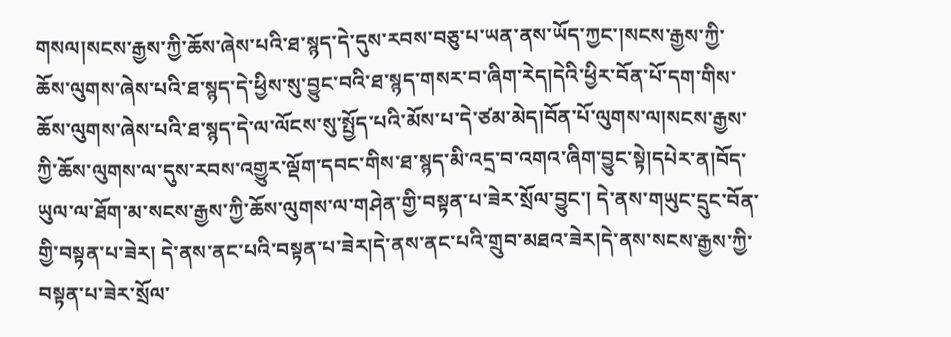གསལ།སངས་རྒྱས་ཀྱི་ཆོས་ཞེས་པའི་ཐ་སྙད་དེ་དུས་རབས་བཅུ་པ་ཡན་ནས་ཡོད་ཀྱང་།སངས་རྒྱས་ཀྱི་ཆོས་ལུགས་ཞེས་པའི་ཐ་སྙད་དེ་ཕྱིས་སུ་བྱུང་བའི་ཐ་སྙད་གསར་བ་ཞིག་རེད།དེའི་ཕྱིར་བོན་པོ་དག་གིས་ཆོས་ལུགས་ཞེས་པའི་ཐ་སྙད་དེ་ལ་ལོངས་སུ་སྤྱོད་པའི་མོས་པ་དེ་ཙམ་མེད།བོན་པོ་ལུགས་ལ།སངས་རྒྱས་ཀྱི་ཆོས་ལུགས་ལ་དུས་རབས་འགྱུར་ལྡོག་དབང་གིས་ཐ་སྙད་མི་འདྲ་བ་འགའ་ཞིག་བྱུང་སྟེ།དཔེར་ན།བོད་ཡུལ་ལ་ཐོག་མ་སངས་རྒྱས་ཀྱི་ཆོས་ལུགས་ལ་གཤེན་གྱི་བསྟན་པ་ཟེར་སྲོལ་བྱུང་། དེ་ནས་གཡུང་དྲུང་བོན་གྱི་བསྟན་པ་ཟེར། དེ་ནས་ནང་པའི་བསྟན་པ་ཟེར།དེ་ནས་ནང་པའི་གྲུབ་མཐའ་ཟེར།དེ་ནས་སངས་རྒྱས་ཀྱི་བསྟན་པ་ཟེར་སྲོལ་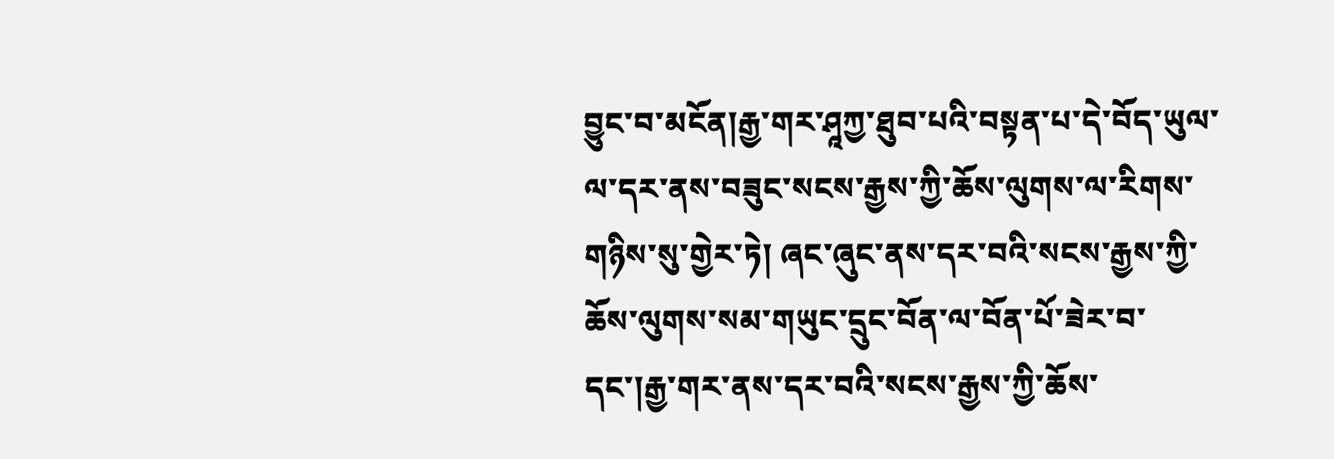བྱུང་བ་མངོན།རྒྱ་གར་ཤཱཀྱ་ཐུབ་པའི་བསྟན་པ་དེ་བོད་ཡུལ་ལ་དར་ནས་བཟུང་སངས་རྒྱས་ཀྱི་ཆོས་ལུགས་ལ་རིགས་གཉིས་སུ་གྱེར་ཏེ། ཞང་ཞུང་ནས་དར་བའི་སངས་རྒྱས་ཀྱི་ཆོས་ལུགས་སམ་གཡུང་དྲུང་བོན་ལ་བོན་པོ་ཟེར་བ་དང་།རྒྱ་གར་ནས་དར་བའི་སངས་རྒྱས་ཀྱི་ཆོས་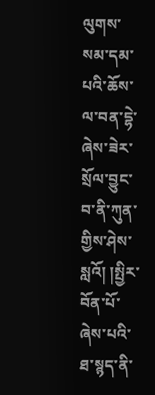ལུགས་སམ་དམ་པའི་ཆོས་ལ་བན་དྷེ་ཞེས་ཟེར་སྲོལ་བྱུང་བ་ནི་ཀུན་གྱིས་ཤེས་སླའོ། །སྤྱིར་བོན་པོ་ཞེས་པའི་ཐ་སྙད་ནི་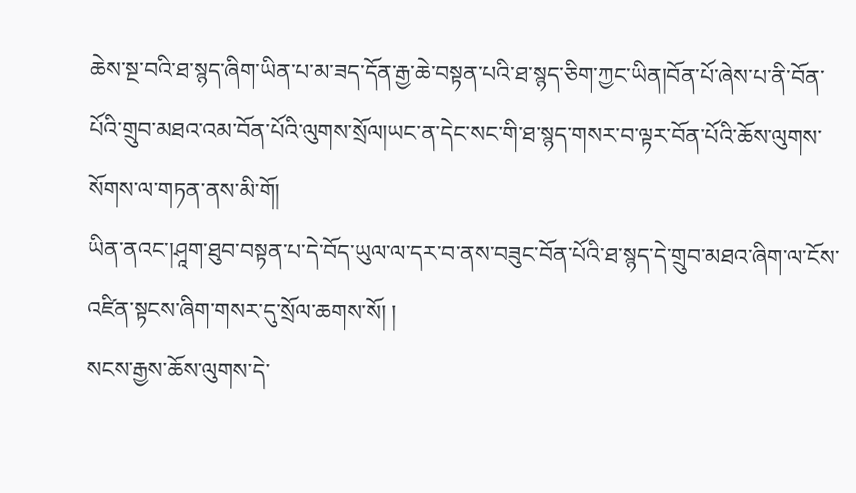ཆེས་སྔ་བའི་ཐ་སྙད་ཞིག་ཡིན་པ་མ་ཟད་དོན་རྒྱ་ཆེ་བསྟན་པའི་ཐ་སྙད་ཅིག་ཀྱང་ཡིན།བོན་པོ་ཞེས་པ་ནི་བོན་པོའི་གྲུབ་མཐའ་འམ་བོན་པོའི་ལུགས་སྲོལ།ཡང་ན་དེང་སང་གི་ཐ་སྙད་གསར་བ་ལྟར་བོན་པོའི་ཆོས་ལུགས་སོགས་ལ་གཏན་ནས་མི་གོ།
ཡིན་ནའང་།ཤཱག་ཐུབ་བསྟན་པ་དེ་བོད་ཡུལ་ལ་དར་བ་ནས་བཟུང་བོན་པོའི་ཐ་སྙད་དེ་གྲུབ་མཐའ་ཞིག་ལ་ངོས་འཛིན་སྟངས་ཞིག་གསར་དུ་སྲོལ་ཆགས་སོ། །
སངས་རྒྱས་ཆོས་ལུགས་དེ་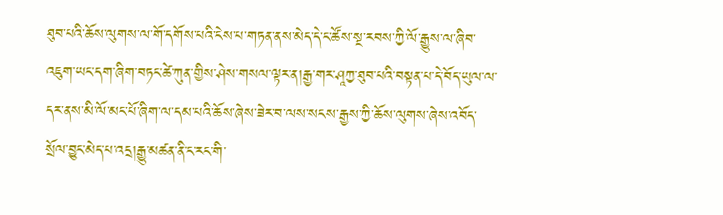ཐུབ་པའི་ཆོས་ལུགས་ལ་གོ་དགོས་པའི་ངེས་པ་གཏན་ནས་མེད་དེ་ང་ཚོས་སྔ་རབས་ཀྱི་ལོ་རྒྱུས་ལ་ཞིབ་འཇུག་ཡང་དག་ཞིག་བཏང་ཚེ་ཀུན་གྱིས་ཤེས་གསལ་ལྟར་ན།རྒྱ་གར་ཤཱཀྱ་ཐུབ་པའི་བསྟན་པ་དེ་བོད་ཡུལ་ལ་དར་ནས་མི་ལོ་མང་པོ་ཞིག་ལ་དམ་པའི་ཆོས་ཞེས་ཟེར་བ་ལས་སངས་རྒྱས་ཀྱི་ཆོས་ལུགས་ཞེས་འབོད་སྲོལ་བྱུང་མེད་པ་འདྲ།རྒྱུ་མཚན་ནི་ང་རང་གི་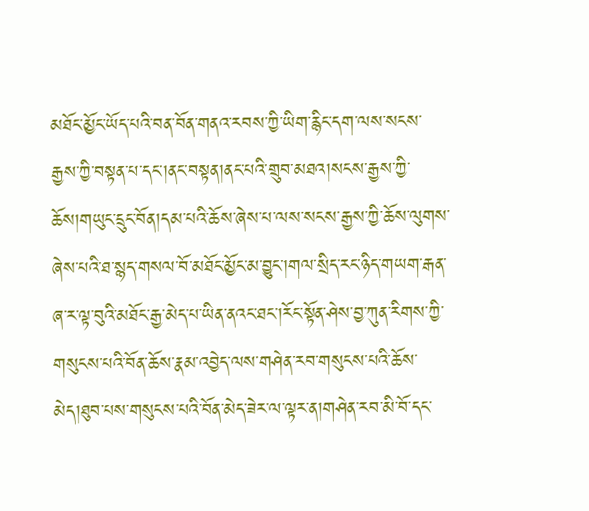མཐོང་མྱོང་ཡོད་པའི་བན་བོན་གནའ་རབས་ཀྱི་ཡིག་རྙིང་དག་ལས་སངས་རྒྱས་ཀྱི་བསྟན་པ་དང་།ནང་བསྟན།ནང་པའི་གྲུབ་མཐའ།སངས་རྒྱས་ཀྱི་ཆོས།གཡུང་དྲུང་བོན།དམ་པའི་ཆོས་ཞེས་པ་ལས་སངས་རྒྱས་ཀྱི་ཆོས་ལུགས་ཞེས་པའི་ཐ་སྙད་གསལ་བོ་མཐོང་མྱོང་མ་བྱུང་།གལ་སྲིད་རང་ཉིད་གཡག་རྒན་ཞ་ར་ལྟ་བུའི་མཐོང་རྒྱ་མེད་པ་ཡིན་ནའང་ཐང་།རོང་སྟོན་ཤེས་བྱ་ཀུན་རིགས་ཀྱི་གསུངས་པའི་བོན་ཆོས་རྣམ་འབྱེད་ལས་གཤེན་རབ་གསུངས་པའི་ཆོས་མེད།ཐུབ་པས་གསུངས་པའི་བོན་མེད་ཟེར་ལ་ལྟར་ན།གཤེན་རབ་མི་བོ་དང་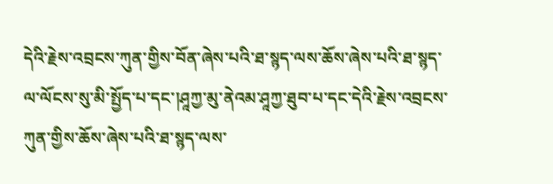དེའི་རྗེས་འབྲངས་ཀུན་གྱིས་བོན་ཞེས་པའི་ཐ་སྙད་ལས་ཆོས་ཞེས་པའི་ཐ་སྙད་ལ་ལོངས་སུ་མི་སྤྱོད་པ་དང་།ཤཱཀྱ་མུ་ནེའམ་ཤཱཀྱ་ཐུབ་པ་དང་དེའི་རྗེས་འབྲངས་ཀུན་གྱིས་ཆོས་ཞེས་པའི་ཐ་སྙད་ལས་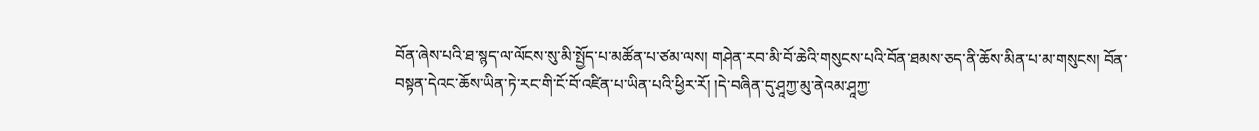བོན་ཞེས་པའི་ཐ་སྙད་ལ་ལོངས་སུ་མི་སྤྱོད་པ་མཚོན་པ་ཙམ་ལས། གཤེན་རབ་མི་བོ་ཆེའི་གསུངས་པའི་བོན་ཐམས་ཅད་ནི་ཆོས་མིན་པ་མ་གསུངས། བོན་བསྟན་དེའང་ཆོས་ཡིན་ཏེ་རང་གི་ངོ་བོ་འཛིན་པ་ཡིན་པའི་ཕྱིར་རོ། །དེ་བཞིན་དུ་ཤཱཀྱ་མུ་ནེའམ་ཤཱཀྱ་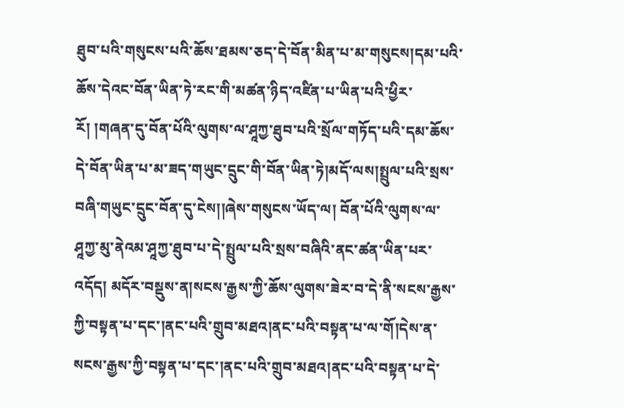ཐུབ་པའི་གསུངས་པའི་ཆོས་ཐམས་ཅད་དེ་བོན་མིན་པ་མ་གསུངས།དམ་པའི་ཆོས་དེའང་བོན་ཡིན་ཏེ་རང་གི་མཚན་ཉིད་འཛིན་པ་ཡིན་པའི་ཕྱིར་རོ། །གཞན་དུ་བོན་པོའི་ལུགས་ལ་ཤཱཀྱ་ཐུབ་པའི་སྲོལ་གཏོད་པའི་དམ་ཆོས་དེ་བོན་ཡིན་པ་མ་ཟད་གཡུང་དྲུང་གི་བོན་ཡིན་ཏེ།མདོ་ལས།སྤྲུལ་པའི་སྲས་བཞི་གཡུང་དྲུང་བོན་དུ་ངེས།།ཞེས་གསུངས་ཡོད་ལ། བོན་པོའི་ལུགས་ལ་ཤཱཀྱ་མུ་ནེའམ་ཤཱཀྱ་ཐུབ་པ་དེ་སྤྲུལ་པའི་སྲས་བཞིའི་ནང་ཚན་ཡིན་པར་འདོད། མདོར་བསྡུས་ན།སངས་རྒྱས་ཀྱི་ཆོས་ལུགས་ཟེར་བ་དེ་ནི་སངས་རྒྱས་ཀྱི་བསྟན་པ་དང་།ནང་པའི་གྲུབ་མཐའ།ནང་པའི་བསྟན་པ་ལ་གོ།དེས་ན་སངས་རྒྱས་ཀྱི་བསྟན་པ་དང་།ནང་པའི་གྲུབ་མཐའ།ནང་པའི་བསྟན་པ་དེ་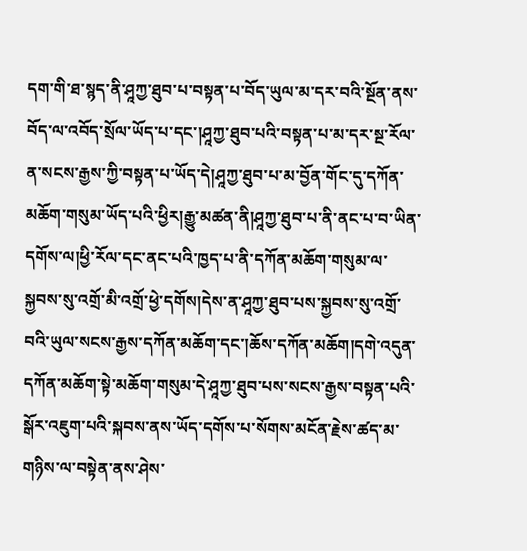དག་གི་ཐ་སྙད་ནི་ཤཱཀྱ་ཐུབ་པ་བསྟན་པ་བོད་ཡུལ་མ་དར་བའི་སྔོན་ནས་བོད་ལ་འབོད་སྲོལ་ཡོད་པ་དང་།ཤཱཀྱ་ཐུབ་པའི་བསྟན་པ་མ་དར་སྔ་རོལ་ན་སངས་རྒྱས་ཀྱི་བསྟན་པ་ཡོད་དེ།ཤཱཀྱ་ཐུབ་པ་མ་བྱོན་གོང་དུ་དཀོན་མཆོག་གསུམ་ཡོད་པའི་ཕྱིར།རྒྱུ་མཚན་ནི།ཤཱཀྱ་ཐུབ་པ་ནི་ནང་པ་བ་ཡིན་དགོས་ལ།ཕྱི་རོལ་དང་ནང་པའི་ཁྱད་པ་ནི་དཀོན་མཆོག་གསུམ་ལ་སྐྱབས་སུ་འགྲོ་མི་འགྲོ་ཕྱེ་དགོས།དེས་ན་ཤཱཀྱ་ཐུབ་པས་སྐྱབས་སུ་འགྲོ་བའི་ཡུལ་སངས་རྒྱས་དཀོན་མཆོག་དང་།ཆོས་དཀོན་མཆོག།དགེ་འདུན་དཀོན་མཆོག་སྟེ་མཆོག་གསུམ་དེ་ཤཱཀྱ་ཐུབ་པས་སངས་རྒྱས་བསྟན་པའི་སྒོར་འཇུག་པའི་སྐབས་ནས་ཡོད་དགོས་པ་སོགས་མངོན་རྗེས་ཚད་མ་གཉིས་ལ་བསྟེན་ནས་ཤེས་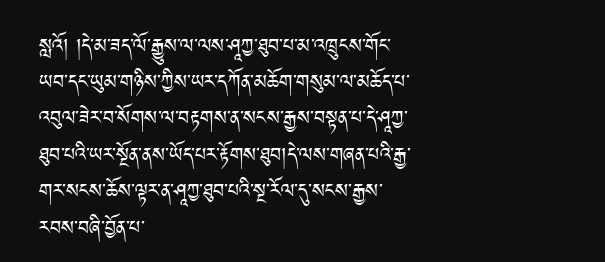སླའོ། །དེ་མ་ཟད་ལོ་རྒྱུས་ལ་ལས་ཤཱཀྱ་ཐུབ་པ་མ་འཁྲུངས་གོང་ཡབ་དང་ཡུམ་གཉིས་ཀྱིས་ཡར་དཀོན་མཆོག་གསུམ་ལ་མཆོད་པ་འབུལ་ཟེར་བ་སོགས་ལ་བརྟགས་ན་སངས་རྒྱས་བསྟན་པ་དེ་ཤཱཀྱ་ཐུབ་པའི་ཡར་སྔོན་ནས་ཡོད་པར་རྟོགས་ཐུབ།དེ་ལས་གཞན་པའི་རྒྱ་གར་སངས་ཆོས་ལྟར་ན་ཤཱཀྱ་ཐུབ་པའི་སྔ་རོལ་དུ་སངས་རྒྱས་རབས་བཞི་བྱོན་པ་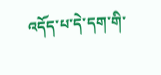འདོད་པ་དེ་དག་གི་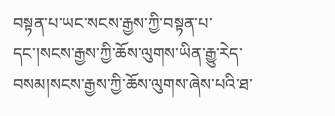བསྟན་པ་ཡང་སངས་རྒྱས་ཀྱི་བསྟན་པ་དང་།སངས་རྒྱས་ཀྱི་ཆོས་ལུགས་ཡིན་རྒྱུ་རེད་བསམ།སངས་རྒྱས་ཀྱི་ཆོས་ལུགས་ཞེས་པའི་ཐ་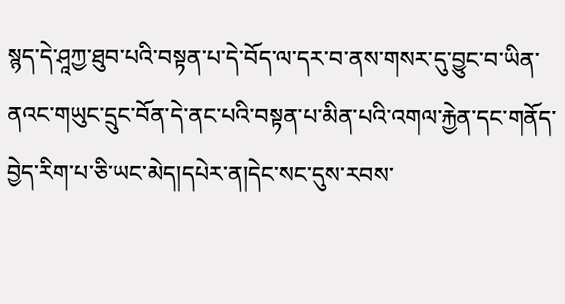སྙད་དེ་ཤཱཀྱ་ཐུབ་པའི་བསྟན་པ་དེ་བོད་ལ་དར་བ་ནས་གསར་དུ་བྱུང་བ་ཡིན་ནའང་གཡུང་དྲུང་བོན་དེ་ནང་པའི་བསྟན་པ་མིན་པའི་འགལ་རྐྱེན་དང་གནོད་བྱེད་རིག་པ་ཅི་ཡང་མེད།དཔེར་ན།དེང་སང་དུས་རབས་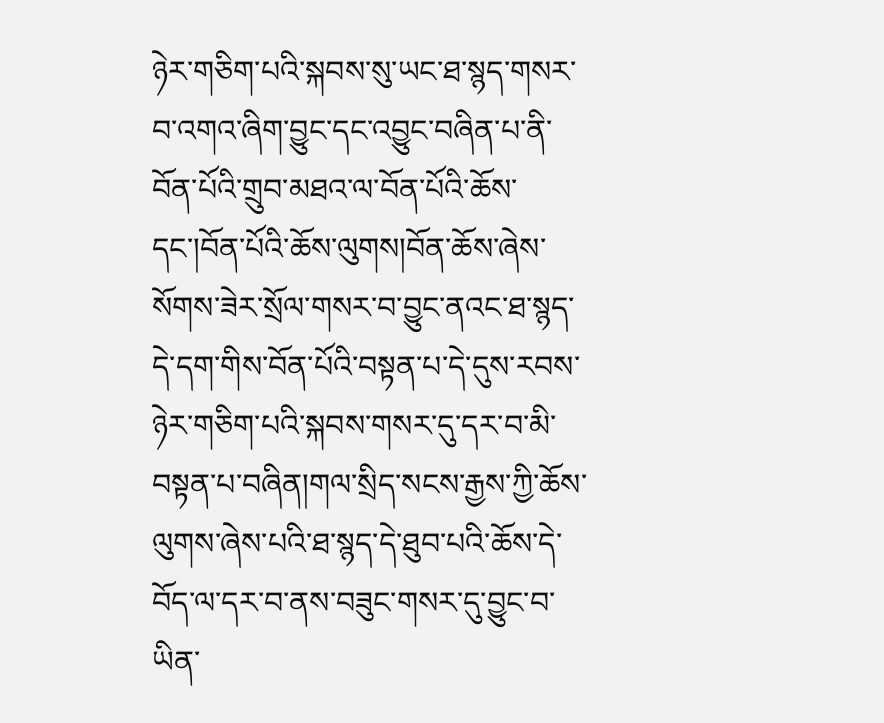ཉེར་གཅིག་པའི་སྐབས་སུ་ཡང་ཐ་སྙད་གསར་བ་འགའ་ཞིག་བྱུང་དང་འབྱུང་བཞིན་པ་ནི་བོན་པོའི་གྲུབ་མཐའ་ལ་བོན་པོའི་ཆོས་དང་།བོན་པོའི་ཆོས་ལུགས།བོན་ཆོས་ཞེས་སོགས་ཟེར་སྲོལ་གསར་བ་བྱུང་ནའང་ཐ་སྙད་དེ་དག་གིས་བོན་པོའི་བསྟན་པ་དེ་དུས་རབས་ཉེར་གཅིག་པའི་སྐབས་གསར་དུ་དར་བ་མི་བསྟན་པ་བཞིན།གལ་སྲིད་སངས་རྒྱས་ཀྱི་ཆོས་ལུགས་ཞེས་པའི་ཐ་སྙད་དེ་ཐུབ་པའི་ཆོས་དེ་བོད་ལ་དར་བ་ནས་བཟུང་གསར་དུ་བྱུང་བ་ཡིན་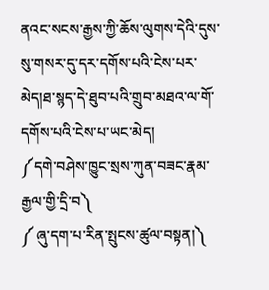ནའང་སངས་རྒྱས་ཀྱི་ཆོས་ལུགས་དེའི་དུས་སུ་གསར་དུ་དར་དགོས་པའི་ངེས་པར་མེད།ཐ་སྙད་དེ་ཐུབ་པའི་གྲུབ་མཐའ་ལ་གོ་དགོས་པའི་ངེས་པ་ཡང་མེད།
༼དགེ་བཤེས་ཁྱུང་སྲས་ཀུན་བཟང་རྣམ་རྒྱལ་གྱི་དྲི་བ༽
༼ ཞུ་དག་པ་རིན་སྤུངས་ཚུལ་བསྟན།༽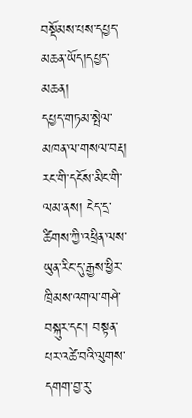བསྡོམས་པས་དཔྱད་མཆན་ཡོད།དཔྱད་མཆན།
དཔྱད་གཏམ་སྤེལ་མཁན་ལ་གསལ་བརྡ། རང་གི་དངོས་མིང་གི་ལམ་ནས། ངེད་དྲ་ཚིགས་ཀྱི་འཕྲིན་ལས་ཡུན་རིང་དུ་རྒྱས་ཕྱིར་ཁྲིམས་འགལ་གཤེ་བསྐུར་དང་། བསྟན་པར་འཚེ་བའི་ལུགས་དགག་བྱ་རུ་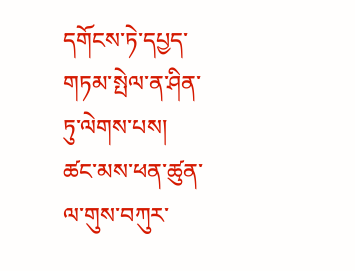དགོངས་ཏེ་དཔྱད་གཏམ་སྤེལ་ན་ཤིན་ཏུ་ལེགས་པས། ཚང་མས་ཕན་ཚུན་ལ་གུས་བཀུར་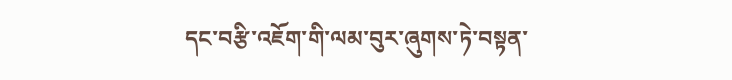དང་བརྩི་འཇོག་གི་ལམ་བུར་ཞུགས་ཏེ་བསྟན་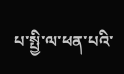པ་སྤྱི་ལ་ཕན་པའི་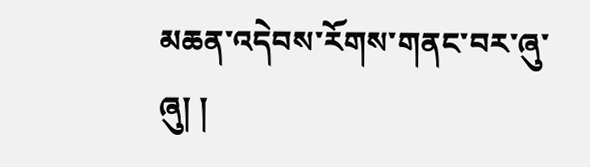མཆན་འདེབས་རོགས་གནང་བར་ཞུ་ཞུ། །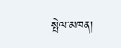སྤེལ་མཁན།